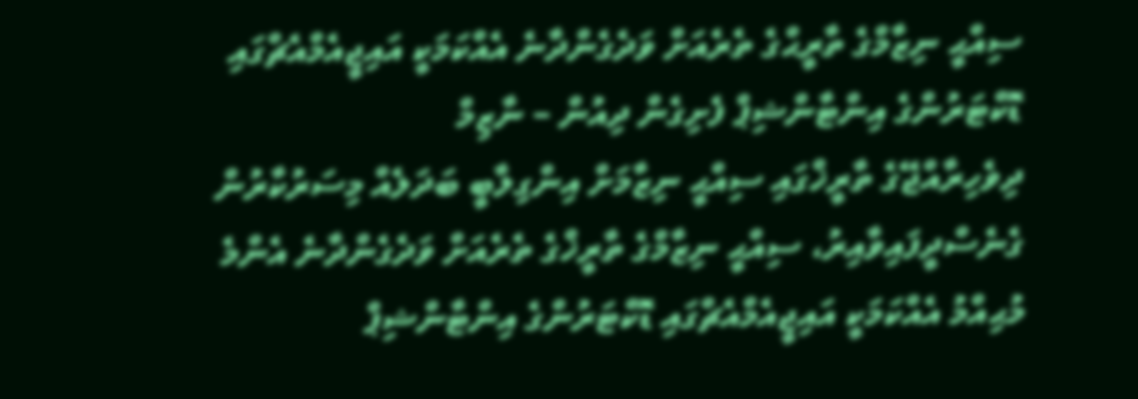ސިއްޙީ ނިޒާމްގެ ތާރީޙްގެ ތެރެއަށް ވަދެގެންދާނެ އެއްކަމަކީ އައިޖީއެމްއެޗްގައި ޑޮކްޓަރުންގެ އިންޓާންޝިޕް ފެށިގެން ދިއުން – ނާޒިމް
ދިވެހިރާއްޖޭގެ ތާރީޚްގައި ސިއްޙީ ނިޒާމަށް އިންގިލާބީ ބަދަލެއް މިސަރުކާރުން ގެނެސްދީފައިވާއިރު، ސިއްޙީ ނިޒާމްގެ ތާރީޚްގެ ތެރެއަށް ވަދެގެންދާނެ އެންމެ މުޙިއްމު އެއްކަމަކީ އައިޖީއެމްއެޗްގައި ޑޮކްޓަރުންގެ އިންޓާންޝިޕް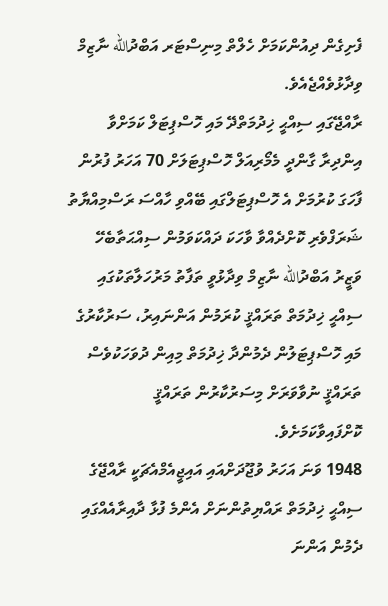ފެށިގެން ދިއުންކަމަށް ހެލްތް މިނިސްޓަރ އަބްދުالله ނާޒިމް ވިދާޅުވެއްޖެއެވެ.
ރާއްޖޭގައި ސިއްޙީ ޚިދުމަތްދޭ މައި ހޮސްޕިޓަލް ކަމަށްވާ އިންދިރާ ގާންދީ މެމޯރިއަލް ހޮސްޕިޓަލަށް 70 އަހަރު ފުރުން ފާހަގަ ކުރުމަށް އެ ހޮސްޕިޓަލްގައި ބޭއްވި ހާއްސަ ރަސްމިއްޔާތު ޝަރަފްވެރި ކޮށްދެއްވާ ވާހަކަ ދައްކަވަމުން ސިއްޙަތާބެހޭ ވަޒީރު އަބްދުالله ނާޒިމް ވިދާޅުވީ ތަފާތު މަރުހަލާތަކުގައި ސިއްޙީ ޚިދުމަތް ތަރައްޤީ ކުރަމުން އަންނައިރު، ސަރުކާރުގެ މައި ހޮސްޕިޓަލުން ދެމުންދާ ޚިދުމަތް މިއިން ދުވަހަކުވެސް ތަރައްޤީ ނުވާވަރަށް މިސަރުކާރުން ތަރައްޤީ ކޮށްފައިވާކަމަށެވެ.
1948 ވަނަ އަހަރު ވުޖޫދަށްއައި އައިޖީއެމްއެޗަކީ ރާއްޖޭގެ ސިއްޙީ ޚިދުމަތް ރައްޔިތުންނަށް އެންމެ ފުޅާ ދާއިރާއެއްގައި ދެމުން އަންނަ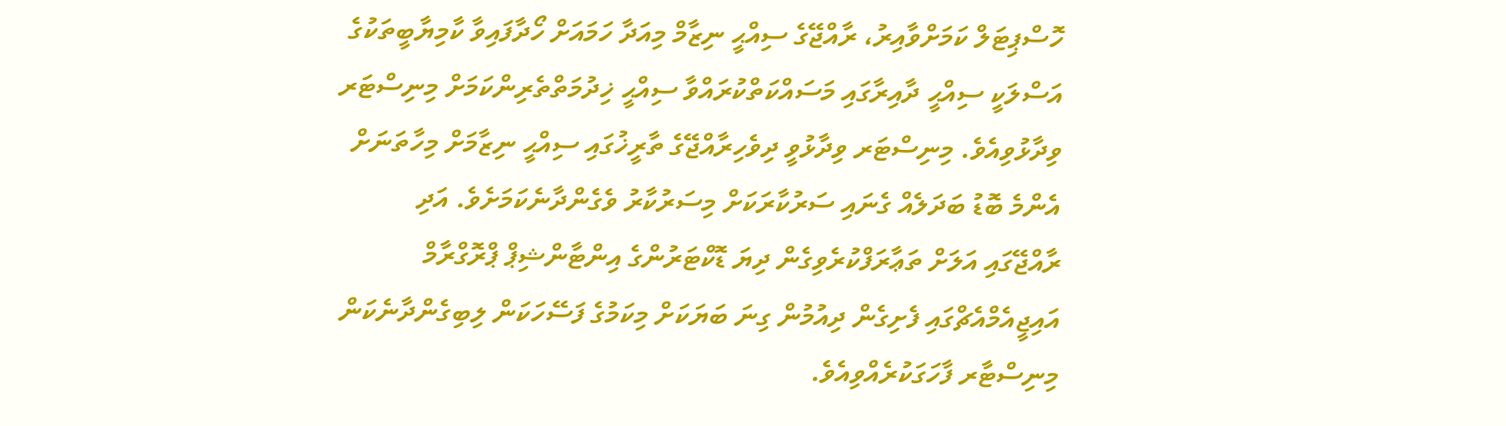ހޮސްޕިޓަލް ކަމަށްވާއިރު، ރާއްޖޭގެ ސިއްޙީ ނިޒާމް މިއަދާ ހަމައަށް ހޯދާފައިވާ ކާމިޔާބީތަކުގެ އަސްލަކީ ސިއްޙީ ދާއިރާގައި މަސައްކަތްކުރައްވާ ސިއްޙީ ޚިދުމަތްތެރިންކަމަށް މިނިސްޓަރ ވިދާޅުވިއެވެ. މިނިސްޓަރ ވިދާޅުވީ ދިވެހިރާއްޖޭގެ ތާރީޚުގައި ސިއްޙީ ނިޒާމަށް މިހާތަނަށް އެންމެ ބޮޑު ބަދަލެއް ގެނައި ސަރުކާރަކަށް މިސަރުކާރު ވެގެންދާނެކަމަށެވެ. އަދި ރާއްޖޭގައި އަލަށް ތަޢާރަފްކުރެވިގެން ދިޔަ ޑޮކްޓަރުންގެ އިންޓާންޝިޕް ޕްރޮގްރާމް އައިޖީއެމްއެޗްގައި ފެށިގެން ދިއުމުން ގިނަ ބަޔަކަށް މިކަމުގެ ފަސޭހަކަން ލިބިގެންދާނެކަން މިނިސްޓާރ ފާހަގަކުރެއްވިއެވެ.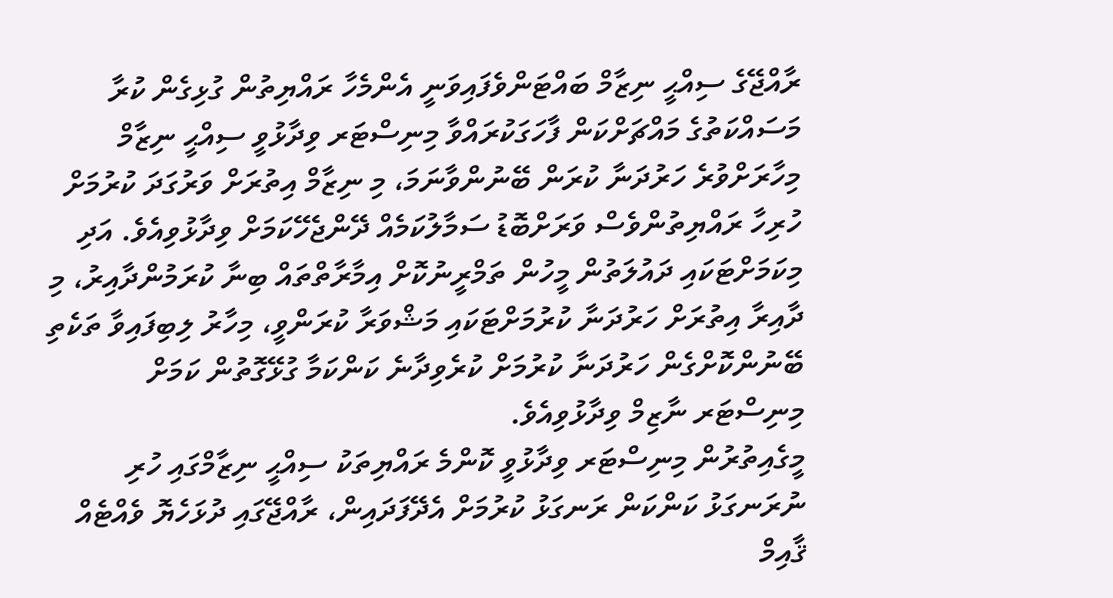ރާއްޖޭގެ ސިއްޙީ ނިޒާމް ބައްޓަންވެފައިވަނީ އެންމެހާ ރައްޔިތުން ގުޅިގެން ކުރާ މަސައްކަތުގެ މައްޗަށްކަން ފާހަގަކުރައްވާ މިނިސްޓަރ ވިދާޅުވީ ސިއްޙީ ނިޒާމް މިހާރަށްވުރެ ހަރުދަނާ ކުރަން ބޭނުންވާނަމަ، މި ނިޒާމް އިތުރަށް ވަރުގަދަ ކުރުމަށް ހުރިހާ ރައްޔިތުންވެސް ވަރަށްބޮޑު ސަމާލުކަމެއް ދޭންޖެހޭކަމަށް ވިދާޅުވިއެވެ. އަދި މިކަމަށްޓަކައި ދައުލަތުން މީހުން ތަމްރީނުކޮށް އިމާރާތްތައް ބިނާ ކުރަމުންދާއިރު، މި ދާއިރާ އިތުރަށް ހަރުދަނާ ކުރުމަށްޓަކައި މަޝްވަރާ ކުރަންވީ، މިހާރު ލިބިފައިވާ ތަކެތި ބޭނުންކޮށްގެން ހަރުދަނާ ކުރުމަށް ކުރެވިދާނެ ކަންކަމާ ގުޅޭގޮތުން ކަމަށް މިނިސްޓަރ ނާޒިމް ވިދާޅުވިއެވެ.
މީގެއިތުރުން މިނިސްޓަރ ވިދާޅުވީ ކޮންމެ ރައްޔިތަކު ސިއްޙީ ނިޒާމްގައި ހުރި ނުރަނގަޅު ކަންކަން ރަނގަޅު ކުރުމަށް އެދޭފަދައިން، ރާއްޖޭގައި ދުޅަހެޔޮ ވެއްޓެއް ޤާއިމް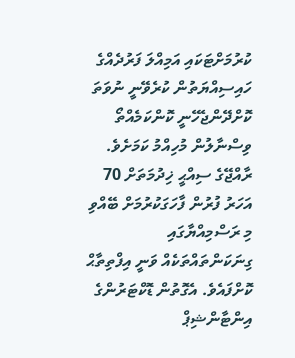ކުރުމަށްޓަކައި އަމިއްލަ ފަރުދެއްގެ ހައިސިއްޔަތުން ކުރެވޭނީ ނުވަތަ ކޮށްދޭންޖެހޭނީ ކޮންކަމެއްތޯ ވިސްނާލުން މުހިއްމު ކަމަށެވެ.
ރާއްޖޭގެ ސިއްޙީ ޚިދުމަތަށް 70 އަހަރު ފުރުން ފާހަގަކުރުމަށް ބޭއްވި މި ރަސްމިއްޔާގައި ގިނަކަންތައްތަކެއް ވަނީ އިފްތިތާޙް ކޮށްފައެވެ. އެގޮތުން ޑޮކްޓަރުންގެ އިންޓާންޝިޕް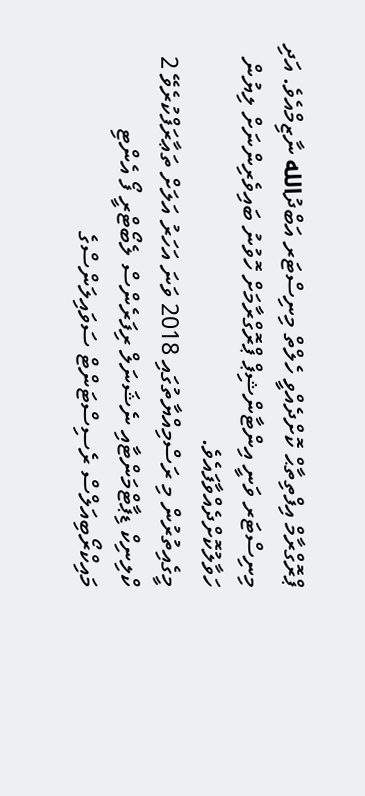ޕްރޮގްރާމް އިފްތިތާޙް ކޮށްދެއްވީ ހެލްތް މިނިސްޓަރ އަބްދުالله ނާޒިމްއެވެ. އަދި މިނިސްޓަރ ވަނީ އިންޓާންޝިޕް ޕްރޮގްރާމަށް ހޮވުނު ބައިވެރިންނަށް ލިޔުން ހަވާލުކޮށްދެއްވާފައެވެ.
މީގެއިތުރުން މި ރަސްމިއްޔާތުގައި 2018 ވަނަ އަހަރު އަލަށް ތަޢާރަފްކުރެވޭ 2 ކްލިނިކް ޑިޕާޓްމަންޓާއި ނެޝަނަލް ރިފަރެންސް ލެބޯޓްރީ ފޯ އެންޓި މައިކްރޯބިއަލްސް ރެސިސްޓަންޓް ސަވައިލަންސްގެ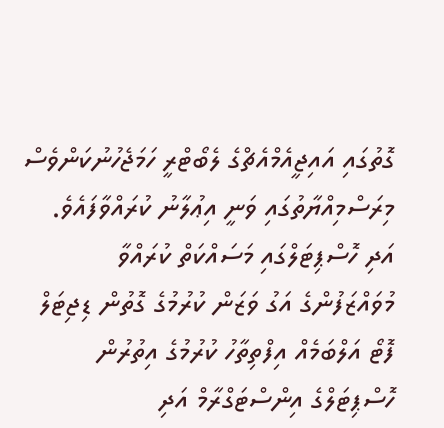ގޮތުގައި އައިޖީއެމްއެޗްގެ ލެބޯޓްރީ ހަމަޖެހުނުކަންވެސް މިރަސްމިއްޔާތުގައި ވަނީ އިޢުލާނު ކުރައްވާފައެވެ. އަދި ހޮސްޕިޓަލްގައި މަސައްކަތް ކުރައްވާ މުވައްޒަފުންގެ އަގު ވަޒަން ކުރުމުގެ ގޮތުން ޑިޖިޓަލް ފޮޓޯ އަލްބަމެއް އިފްތިތާހު ކުރުމުގެ އިތުރުން ހޮސްޕިޓަލްގެ އިންސްޓަގްރާމް އަދި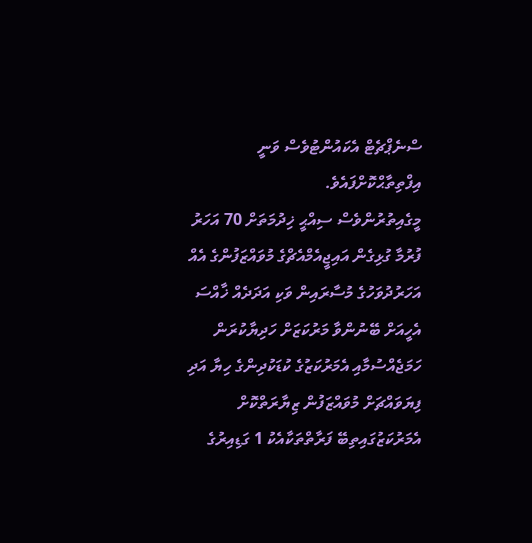ސްނެޕްޗެޓް އެކައުންޓުވެސް ވަނީ އިފްތިތާޙްކޮށްފައެވެ.
މީގެއިތުރުންވެސް ސިއްޙީ ޚިދުމަތަށް 70 އަހަރު ފުރުމާ ގުޅިގެން އައިޖީއެމްއެޗްގެ މުވައްޒަފުންގެ އެއް އަހަރުދުވަހުގެ މުސާރައިން ވަކި އަދަދެއް ޚާއްސަ އެހީއަށް ބޭނުންވާ މަރުކަޒަށް ހަދިޔާކުރަން ހަމަޖެއްސުމާއި އެމަރުކަޒުގެ ކުޑަކުދިންގެ ހިޔާ އަދި ފިޔަވައްޗަށް މުވައްޒަފުން ޒިޔާރަތްކޮށް އެމަރުކަޒުގައިތިބޭ ފަރާތްތަކާއެކު 1 ގަޑިއިރުގެ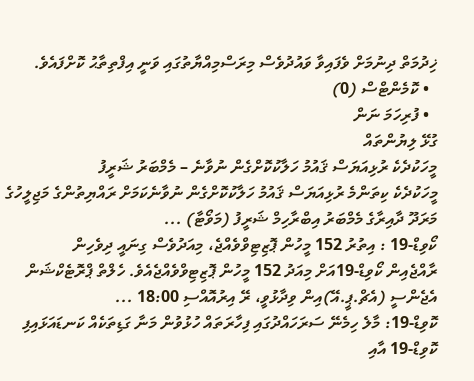ޚިދުމަތް ދިނުމަށް ވެފައިވާ ވައުދުވެސް މިރަސްމިއްޔާތުގައި ވަނީ އިފްތިތާޙު ކޮށްފައެވެ.
  • ކޮމެންޓްސް (0)
  • ފުރިހަމަ ނަން
ގުޅޭ ލިޔުންތައް
މީހަކުދެކެ ރުޅިއަޔަސް ޤައުމު ހަލާކުކޮށްގެން ނުވާނެ – މެމްބަރު ޝަރީފު
މީހަކުދެކެ ކިތަންމެ ރުޅިއަޔަސް ޤައުމު ހަލާކުކޮށްގެން ނުވާނެކަމަށް ރައްޔިތުންގެ މަޖިލީހުގެ މަރަދޫ ދާއިރާގެ މެމްބަރު އިބްރާހިމް ޝަރީފު (މަވޯޓާ) ...
ކޯވިޑް-19 : އިތުރު 152 މީހުން ޕޮޒިޓިވްވެއްޖެ، މިއަދުވެސް ގިނައީ ދިވެހިން
ރާއްޖެއިން ކޯވިޑް-19އަށް މިއަދު 152 މީހުން ޕޮޒިޓިވްވެއްޖެއެވެ. ހެލްތް ޕްރޮޓެކްޝަން އެޖެންސީ (އެޗް.ޕީ.އޭ)އިން ވިދާޅުވީ، ރޭ އިރުއޮއްސި 18:00 ...
ކޮވިޑް-19: މާލެ ހިމެނޭ ސަރަހައްދުގައި ފިހާރަތައް ހުޅުވުން މަނާ ގަޑިތަކެއް ކަނޑައަޅައިފި
ކޮވިޑް-19 އާއި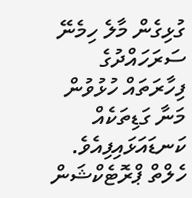ގުޅިގެން މާލެ ހިމެނޭ ސަރަހައްދުގެ ފިހާރަތައް ހުޅުވުން މަނާ ގަޑިތަކެއް ކަނޑައަޅައިފިއެވެ. ހެލްތް ޕްރޮޓެކްޝަން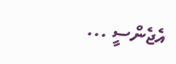އެޖެންސީ ...